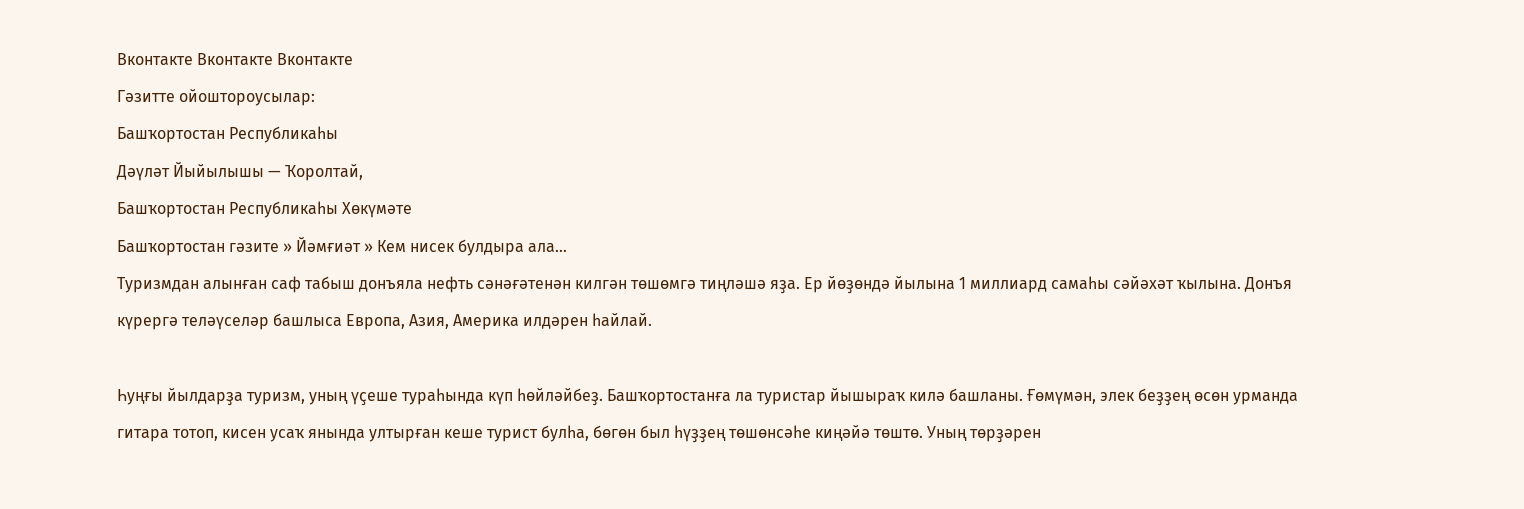Вконтакте Вконтакте Вконтакте
Гәзитте ойоштороусылар:
Башҡортостан Республикаһы
Дәүләт Йыйылышы — Ҡоролтай,
Башҡортостан Республикаһы Хөкүмәте
Башҡортостан гәзите » Йәмғиәт » Кем нисек булдыра ала...
Туризмдан алынған саф табыш донъяла нефть сәнәғәтенән килгән төшөмгә тиңләшә яҙа. Ер йөҙөндә йылына 1 миллиард самаһы сәйәхәт ҡылына. Донъя күрергә теләүселәр башлыса Европа, Азия, Америка илдәрен һайлай.

Һуңғы йылдарҙа туризм, уның үҫеше тураһында күп һөйләйбеҙ. Башҡортостанға ла туристар йышыраҡ килә башланы. Ғөмүмән, элек беҙҙең өсөн урманда гитара тотоп, кисен усаҡ янында ултырған кеше турист булһа, бөгөн был һүҙҙең төшөнсәһе киңәйә төштө. Уның төрҙәрен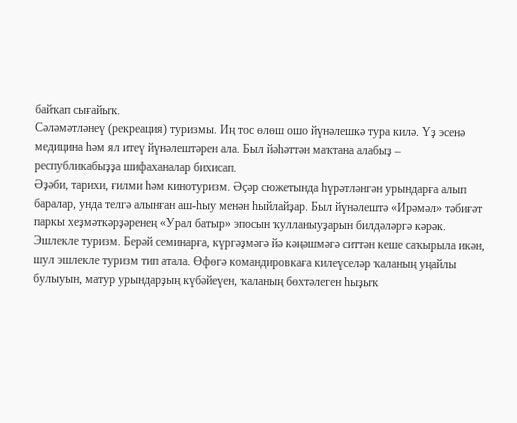байҡап сығайыҡ.
Сәләмәтләнеү (рекреация) туризмы. Иң тос өлөш ошо йүнәлешкә тура килә. Үҙ эсенә медицина һәм ял итеү йүнәлештәрен ала. Был йәһәттән маҡтана алабыҙ – республикабыҙҙа шифаханалар бихисап.
Әҙәби, тарихи, ғилми һәм кинотуризм. Әҫәр сюжетында һүрәтләнгән урындарға алып баралар, унда телгә алынған аш-һыу менән һыйлайҙар. Был йүнәлештә «Ирәмәл» тәбиғәт паркы хеҙмәткәрҙәренең «Урал батыр» эпосын ҡулланыуҙарын билдәләргә кәрәк.
Эшлекле туризм. Берәй семинарға, күргәҙмәгә йә кәңәшмәгә ситтән кеше саҡырыла икән, шул эшлекле туризм тип атала. Өфөгә командировкаға килеүселәр ҡаланың уңайлы булыуын, матур урындарҙың күбәйеүен, ҡаланың бөхтәлеген һыҙыҡ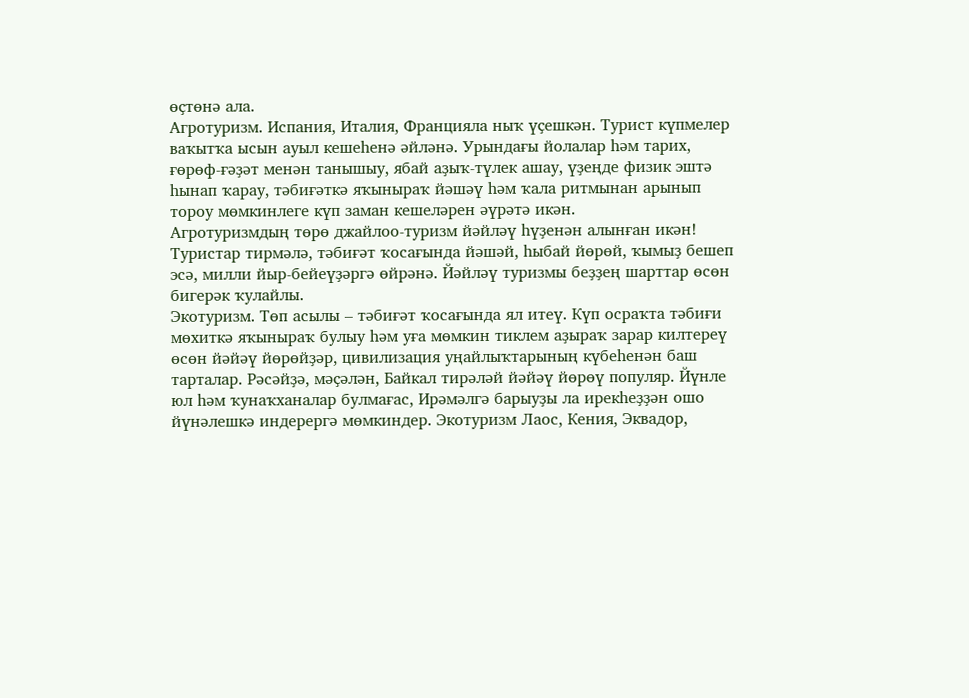өҫтөнә ала.
Агротуризм. Испания, Италия, Францияла ныҡ үҫешкән. Турист күпмелер ваҡытҡа ысын ауыл кешеһенә әйләнә. Урындағы йолалар һәм тарих, ғөрөф-ғәҙәт менән танышыу, ябай аҙыҡ-түлек ашау, үҙеңде физик эштә һынап ҡарау, тәбиғәткә яҡыныраҡ йәшәү һәм ҡала ритмынан арынып тороу мөмкинлеге күп заман кешеләрен әүрәтә икән.
Агротуризмдың төрө джайлоо-туризм йәйләү һүҙенән алынған икән! Туристар тирмәлә, тәбиғәт ҡосағында йәшәй, һыбай йөрөй, ҡымыҙ бешеп эсә, милли йыр-бейеүҙәргә өйрәнә. Йәйләү туризмы беҙҙең шарттар өсөн бигерәк ҡулайлы.
Экотуризм. Төп асылы – тәбиғәт ҡосағында ял итеү. Күп осраҡта тәбиғи мөхиткә яҡыныраҡ булыу һәм уға мөмкин тиклем аҙыраҡ зарар килтереү өсөн йәйәү йөрөйҙәр, цивилизация уңайлыҡтарының күбеһенән баш тарталар. Рәсәйҙә, мәҫәлән, Байкал тирәләй йәйәү йөрөү популяр. Йүнле юл һәм ҡунаҡханалар булмағас, Ирәмәлгә барыуҙы ла ирекһеҙҙән ошо йүнәлешкә индерергә мөмкиндер. Экотуризм Лаос, Кения, Эквадор,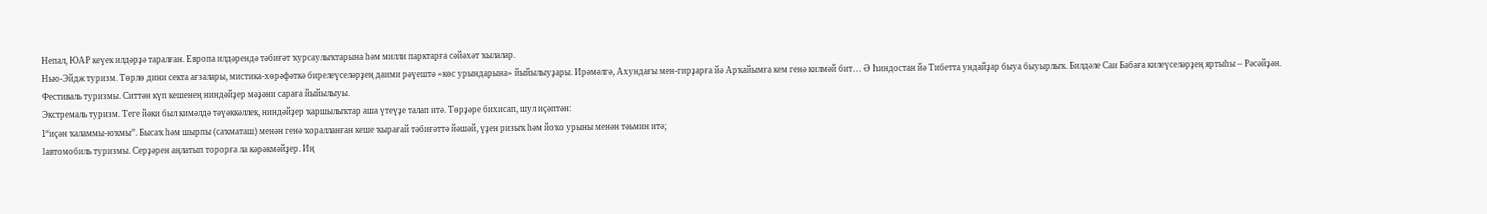Непал, ЮАР кеүек илдәрҙә таралған. Европа илдәрендә тәбиғәт ҡурсаулыҡтарына һәм милли парктарға сәйәхәт ҡылалар.
Нью-Эйдж туризм. Төрлө дини секта ағзалары, мистика-хөрәфәткә бирелеүселәрҙең даими рәүештә «көс урындарына» йыйылыуҙары. Ирәмәлгә, Ахундағы мен-гирҙарға йә Арҡайымға кем генә килмәй бит… Ә Һиндостан йә Тибетта ундайҙар быуа быуырлыҡ. Билдәле Саи Бабаға килеүселәрҙең яртыһы – Рәсәйҙән.
Фестиваль туризмы. Ситтән күп кешенең ниндәйҙер мәҙәни сараға йыйылыуы.
Экстремаль туризм. Теге йәки был кимәлдә тәүәккәллек, ниндәйҙер ҡаршылыҡтар аша үтеүҙе талап итә. Төрҙәре бихисап, шул иҫәптән:
l“иҫән ҡаламмы-юҡмы”. Бысаҡ һәм шырпы (саҡматаш) менән генә ҡоралланған кеше ҡырағай тәбиғәттә йәшәй, үҙен ризыҡ һәм йоҡо урыны менән тәьмин итә;
lавтомобиль туризмы. Серҙәрен аңлатып торорға ла кәрәкмәйҙер. Иң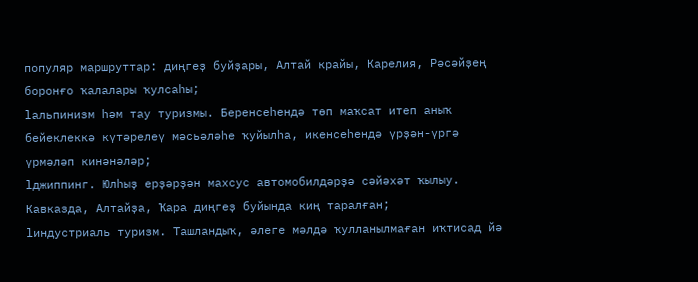популяр маршруттар: диңгеҙ буйҙары, Алтай крайы, Карелия, Рәсәйҙең боронғо ҡалалары ҡулсаһы;
lальпинизм һәм тау туризмы. Беренсеһендә төп маҡсат итеп аныҡ бейеклеккә күтәрелеү мәсьәләһе ҡуйылһа, икенсеһендә үрҙән-үргә үрмәләп кинәнәләр;
lджиппинг. Юлһыҙ ерҙәрҙән махсус автомобилдәрҙә сәйәхәт ҡылыу. Кавказда, Алтайҙа, Ҡара диңгеҙ буйында киң таралған;
lиндустриаль туризм. Ташландыҡ, әлеге мәлдә ҡулланылмаған иҡтисад йә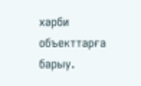хәрби объекттарға барыу.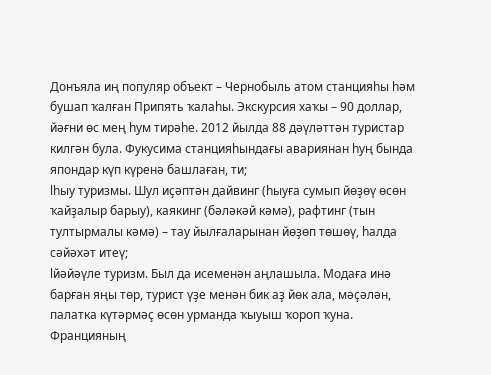Донъяла иң популяр объект – Чернобыль атом станцияһы һәм бушап ҡалған Припять ҡалаһы. Экскурсия хаҡы – 90 доллар, йәғни өс мең һум тирәһе. 2012 йылда 88 дәүләттән туристар килгән була. Фукусима станцияһындағы авариянан һуң бында япондар күп күренә башлаған, ти;
lһыу туризмы. Шул иҫәптән дайвинг (һыуға сумып йөҙөү өсөн ҡайҙалыр барыу), каякинг (бәләкәй кәмә), рафтинг (тын тултырмалы кәмә) – тау йылғаларынан йөҙөп төшөү, һалда сәйәхәт итеү;
lйәйәүле туризм. Был да исеменән аңлашыла. Модаға инә барған яңы төр, турист үҙе менән бик аҙ йөк ала, мәҫәлән, палатка күтәрмәҫ өсөн урманда ҡыуыш ҡороп ҡуна. Францияның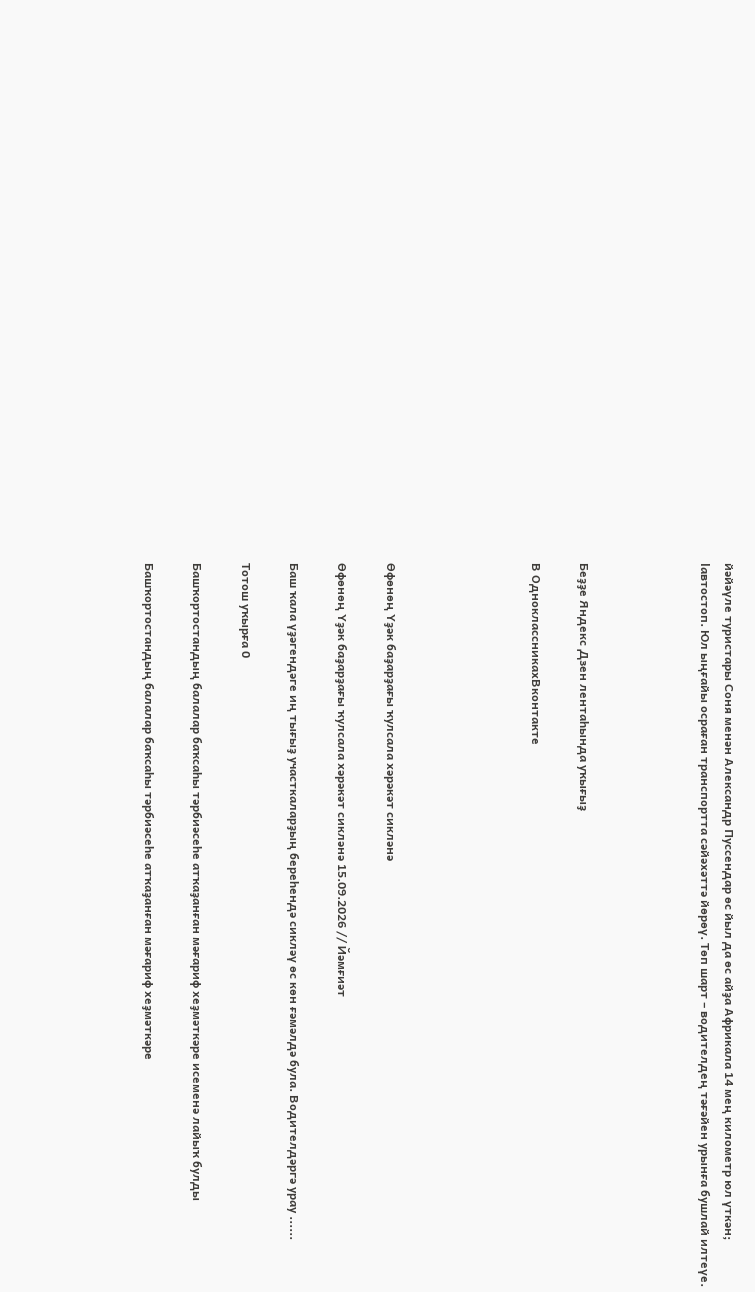йәйәүле туристары Соня менән Александр Пуссендар өс йыл да өс айҙа Африкала 14 мең километр юл үткән;
lавтостоп. Юл ыңғайы осраған транспортта сәйәхәттә йөрөү. Төп шарт – водителдең тәғәйен урынға бушлай илтеүе.




Беҙҙе Яндекс Дзен лентаһында уҡығыҙ

В ОдноклассникахВконтакте





Өфөнөң Үҙәк баҙарҙағы ҡулсала хәрәкәт сикләнә

Өфөнөң Үҙәк баҙарҙағы ҡулсала хәрәкәт сикләнә 15.09.2026 // Йәмғиәт

Баш ҡала үҙәгендәге иң тығыҙ участкаларҙың береһендә сикләү өс көн ғәмәлдә була. Водителдәргә урау ......

Тотош уҡырға 0

Башҡортостандың балалар баҡсаһы тәрбиәсеһе атҡаҙанған мәғариф хеҙмәткәре исеменә лайыҡ булды

Башҡортостандың балалар баҡсаһы тәрбиәсеһе атҡаҙанған мәғариф хеҙмәткәре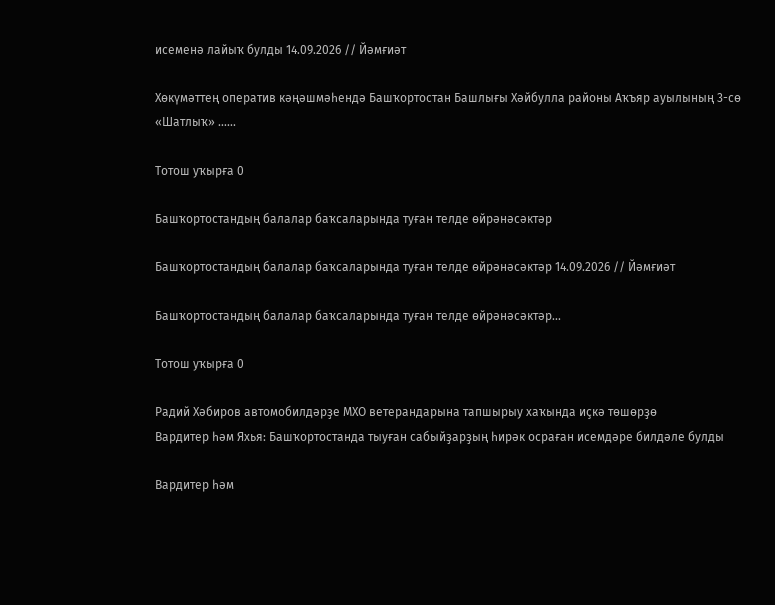исеменә лайыҡ булды 14.09.2026 // Йәмғиәт

Хөкүмәттең оператив кәңәшмәһендә Башҡортостан Башлығы Хәйбулла районы Аҡъяр ауылының 3-сө «Шатлыҡ» ......

Тотош уҡырға 0

Башҡортостандың балалар баҡсаларында туған телде өйрәнәсәктәр

Башҡортостандың балалар баҡсаларында туған телде өйрәнәсәктәр 14.09.2026 // Йәмғиәт

Башҡортостандың балалар баҡсаларында туған телде өйрәнәсәктәр...

Тотош уҡырға 0

Радий Хәбиров автомобилдәрҙе МХО ветерандарына тапшырыу хаҡында иҫкә төшөрҙө
Вардитер һәм Яхья: Башҡортостанда тыуған сабыйҙарҙың һирәк осраған исемдәре билдәле булды

Вардитер һәм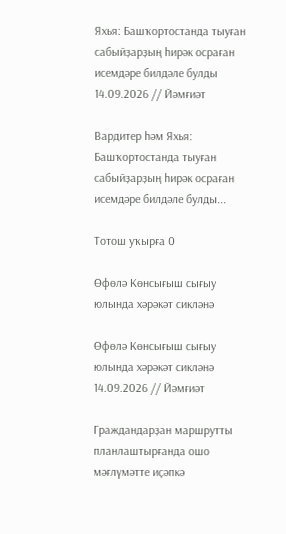Яхья: Башҡортостанда тыуған сабыйҙарҙың һирәк осраған исемдәре билдәле булды 14.09.2026 // Йәмғиәт

Вардитер һәм Яхья: Башҡортостанда тыуған сабыйҙарҙың һирәк осраған исемдәре билдәле булды...

Тотош уҡырға 0

Өфөлә Көнсығыш сығыу юлында хәрәкәт сикләнә

Өфөлә Көнсығыш сығыу юлында хәрәкәт сикләнә 14.09.2026 // Йәмғиәт

Граждандарҙан маршрутты планлаштырғанда ошо мәғлүмәтте иҫәпкә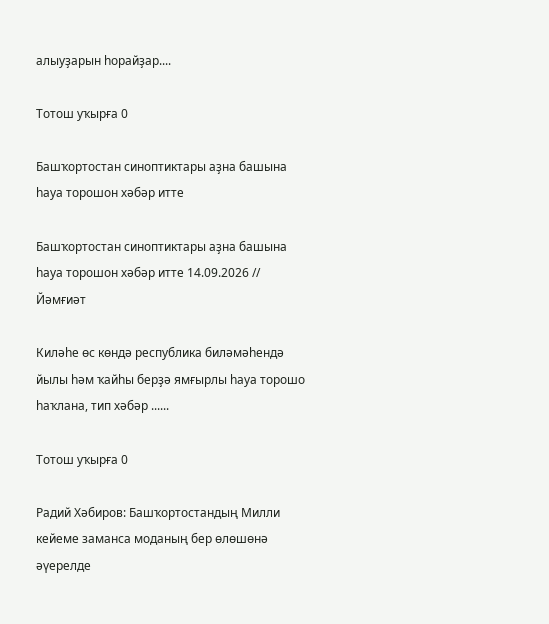алыуҙарын һорайҙар....

Тотош уҡырға 0

Башҡортостан синоптиктары аҙна башына һауа торошон хәбәр итте

Башҡортостан синоптиктары аҙна башына һауа торошон хәбәр итте 14.09.2026 // Йәмғиәт

Киләһе өс көндә республика биләмәһендә йылы һәм ҡайһы берҙә ямғырлы һауа торошо һаҡлана, тип хәбәр ......

Тотош уҡырға 0

Радий Хәбиров: Башҡортостандың Милли кейеме заманса моданың бер өлөшөнә әүерелде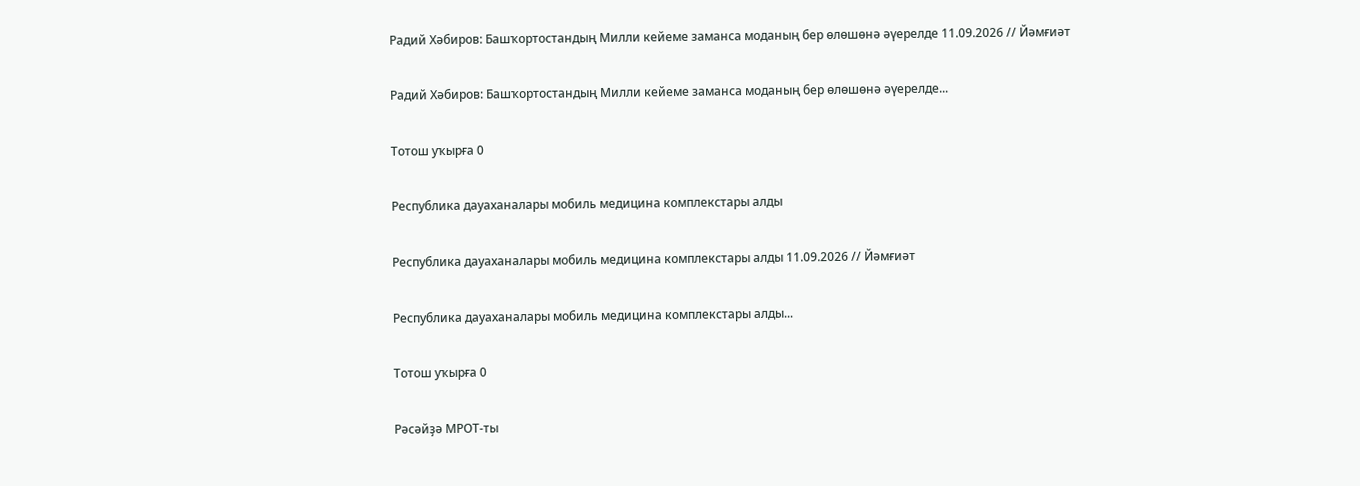Радий Хәбиров: Башҡортостандың Милли кейеме заманса моданың бер өлөшөнә әүерелде 11.09.2026 // Йәмғиәт

Радий Хәбиров: Башҡортостандың Милли кейеме заманса моданың бер өлөшөнә әүерелде...

Тотош уҡырға 0

Республика дауаханалары мобиль медицина комплекстары алды

Республика дауаханалары мобиль медицина комплекстары алды 11.09.2026 // Йәмғиәт

Республика дауаханалары мобиль медицина комплекстары алды...

Тотош уҡырға 0

Рәсәйҙә МРОТ-ты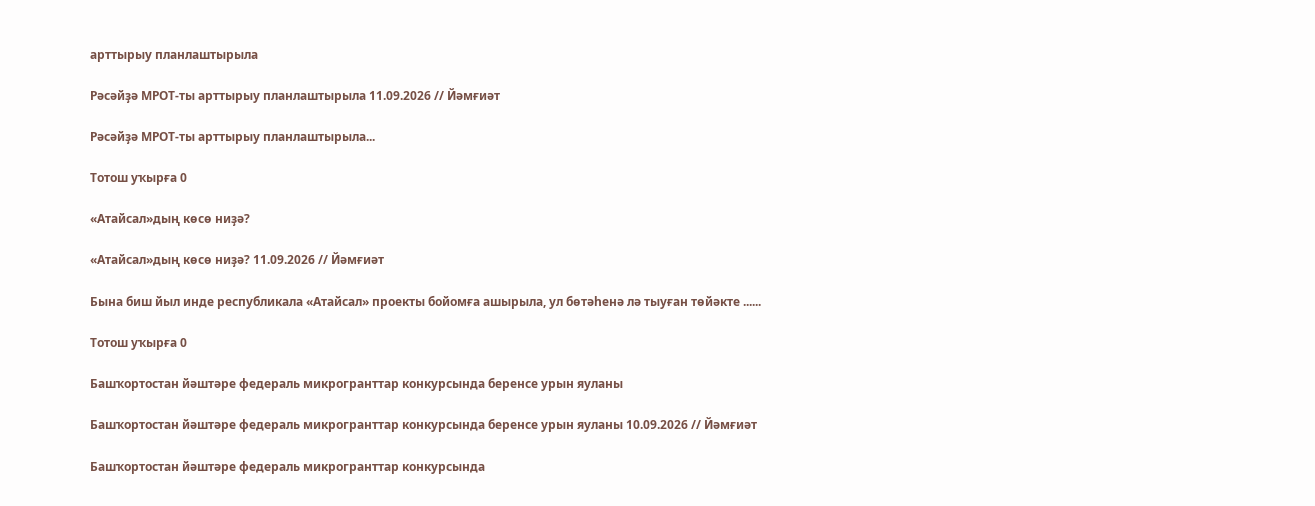арттырыу планлаштырыла

Рәсәйҙә МРОТ-ты арттырыу планлаштырыла 11.09.2026 // Йәмғиәт

Рәсәйҙә МРОТ-ты арттырыу планлаштырыла...

Тотош уҡырға 0

«Атайсал»дың көсө ниҙә?

«Атайсал»дың көсө ниҙә? 11.09.2026 // Йәмғиәт

Бына биш йыл инде республикала «Атайсал» проекты бойомға ашырыла, ул бөтәһенә лә тыуған төйәкте ......

Тотош уҡырға 0

Башҡортостан йәштәре федераль микрогранттар конкурсында беренсе урын яуланы

Башҡортостан йәштәре федераль микрогранттар конкурсында беренсе урын яуланы 10.09.2026 // Йәмғиәт

Башҡортостан йәштәре федераль микрогранттар конкурсында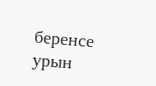беренсе урын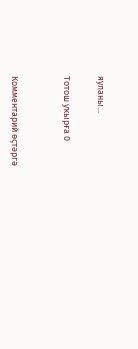яуланы...

Тотош уҡырға 0


Комментарий өҫтәргә